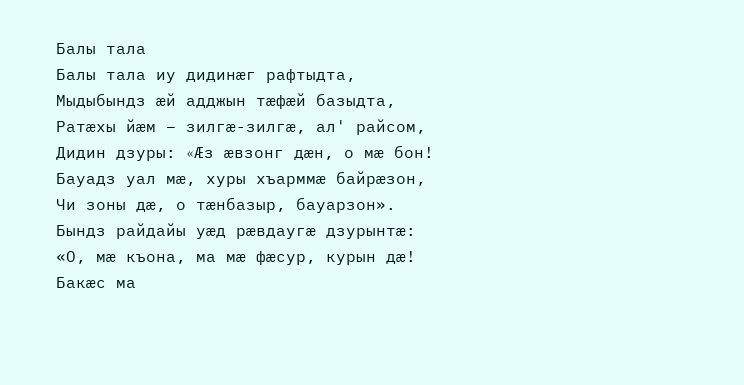Балы тала
Балы тала иу дидинæг рафтыдта,
Мыдыбындз æй адджын тæфæй базыдта,
Ратæхы йæм – зилгæ-зилгæ, ал' райсом,
Дидин дзуры: «Æз æвзонг дæн, о мæ бон!
Бауадз уал мæ, хуры хъарммæ байрæзон,
Чи зоны дæ, о тæнбазыр, бауарзон».
Бындз райдайы уæд рæвдаугæ дзурынтæ:
«О, мæ къона, ма мæ фæсур, курын дæ!
Бакæс ма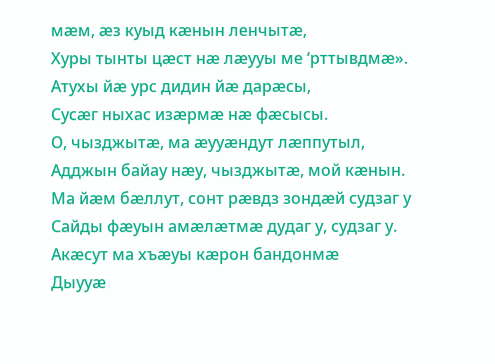мæм, æз куыд кæнын ленчытæ,
Хуры тынты цæст нæ лæууы ме ‘рттывдмæ».
Атухы йæ урс дидин йæ дарæсы,
Сусæг ныхас изæрмæ нæ фæсысы.
О, чызджытæ, ма æууæндут лæппутыл,
Адджын байау нæу, чызджытæ, мой кæнын.
Ма йæм бæллут, сонт рæвдз зондæй судзаг у
Сайды фæуын амæлæтмæ дудаг у, судзаг у.
Акæсут ма хъæуы кæрон бандонмæ
Дыууæ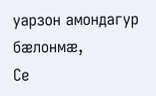уарзон амондагур бæлонмæ,
Се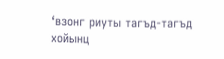‘взонг риуты тагъд-тагъд хойынц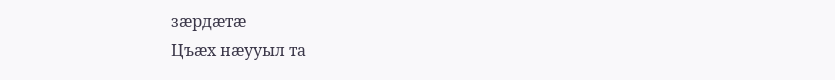зæрдæтæ
Цъæх нæууыл та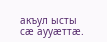акъул ысты сæ аууæттæ.